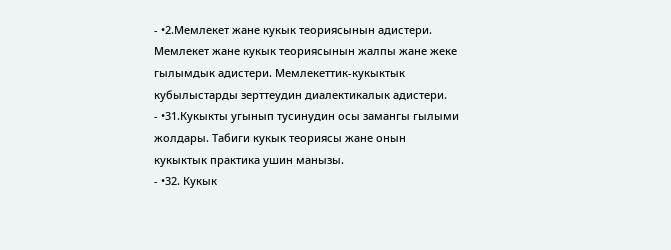- •2.Мемлекет жане кукык теориясынын адистери. Мемлекет жане кукык теориясынын жалпы жане жеке гылымдык адистери. Мемлекеттик-кукыктык кубылыстарды зерттеудин диалектикалык адистери.
- •31.Кукыкты угынып тусинудин осы замангы гылыми жолдары. Табиги кукык теориясы жане онын кукыктык практика ушин манызы.
- •32. Кукык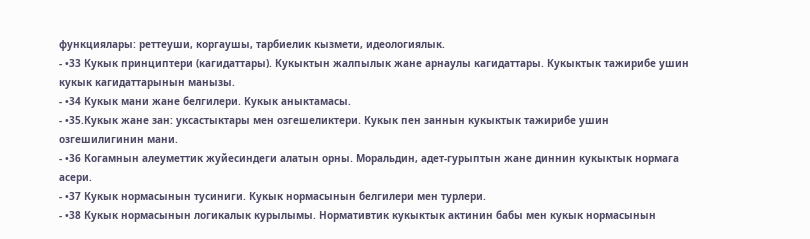функциялары: реттеуши, коргаушы, тарбиелик кызмети, идеологиялык.
- •33 Кукык принциптери (кагидаттары). Кукыктын жалпылык жане арнаулы кагидаттары. Кукыктык тажирибе ушин кукык кагидаттарынын манызы.
- •34 Кукык мани жане белгилери. Кукык аныктамасы.
- •35.Кукык жане зан: уксастыктары мен озгешеликтери. Кукык пен заннын кукыктык тажирибе ушин озгешилигинин мани.
- •36 Когамнын алеуметтик жуйесиндеги алатын орны. Моральдин, адет-гурыптын жане диннин кукыктык нормага асери.
- •37 Кукык нормасынын тусиниги. Кукык нормасынын белгилери мен турлери.
- •38 Кукык нормасынын логикалык курылымы. Нормативтик кукыктык актинин бабы мен кукык нормасынын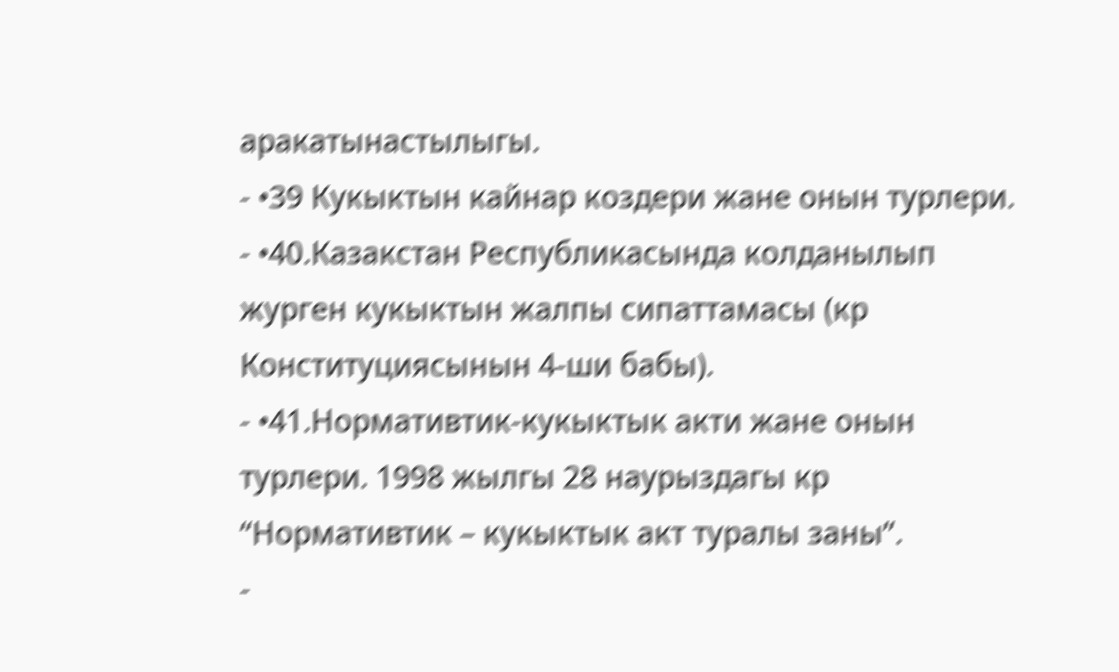аракатынастылыгы.
- •39 Кукыктын кайнар коздери жане онын турлери.
- •40.Казакстан Республикасында колданылып журген кукыктын жалпы сипаттамасы (кр Конституциясынын 4-ши бабы).
- •41.Нормативтик-кукыктык акти жане онын турлери. 1998 жылгы 28 наурыздагы кр “Нормативтик – кукыктык акт туралы заны”.
-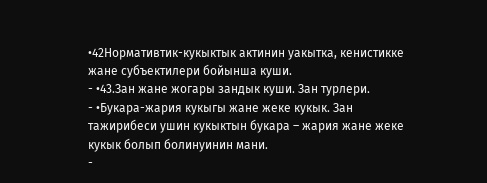•42Нормативтик-кукыктык актинин уакытка, кенистикке жане субъектилери бойынша куши.
- •43.Зан жане жогары зандык куши. Зан турлери.
- •Букара-жария кукыгы жане жеке кукык. Зан тажирибеси ушин кукыктын букара – жария жане жеке кукык болып болинуинин мани.
-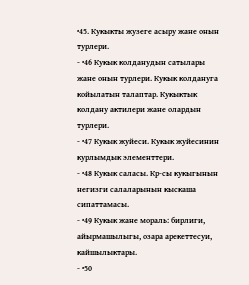•45. Кукыкты жузеге асыру жане онын турлери.
- •46 Кукык колданудын сатылары жане онын турлери. Кукык колдануга койылатын талаптар. Кукыктык колдану актилери жане олардын турлери.
- •47 Кукык жуйеси. Кукык жуйесинин курлымдык элементтери.
- •48 Кукык саласы. Кр-сы кукыгынын негизги салаларынын кыскаша сипаттамасы.
- •49 Кукык жане мораль: бирлиги, айырмашылыгы, озара арекеттесуи, кайшылыктары.
- •50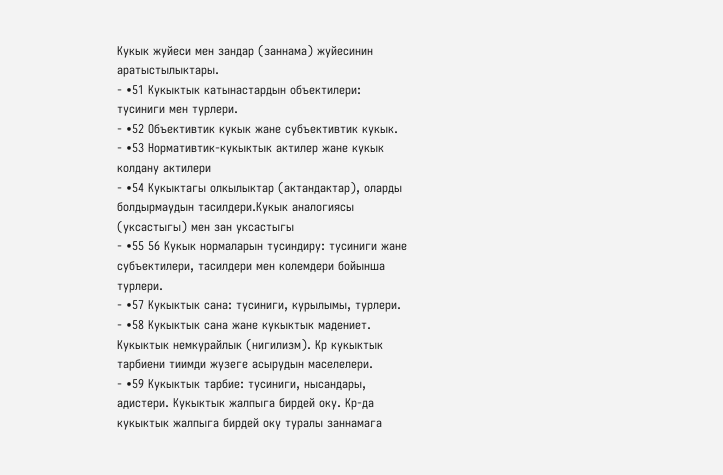Кукык жуйеси мен зандар (заннама) жуйесинин аратыстылыктары.
- •51 Кукыктык катынастардын объектилери: тусиниги мен турлери.
- •52 Объективтик кукык жане субъективтик кукык.
- •53 Нормативтик-кукыктык актилер жане кукык колдану актилери
- •54 Кукыктагы олкылыктар (актандактар), оларды болдырмаудын тасилдери.Кукык аналогиясы (уксастыгы) мен зан уксастыгы
- •55 56 Кукык нормаларын тусиндиру: тусиниги жане субъектилери, тасилдери мен колемдери бойынша турлери.
- •57 Кукыктык сана: тусиниги, курылымы, турлери.
- •58 Кукыктык сана жане кукыктык мадениет. Кукыктык немкурайлык (нигилизм). Кр кукыктык тарбиени тиимди жузеге асырудын маселелери.
- •59 Кукыктык тарбие: тусиниги, нысандары, адистери. Кукыктык жалпыга бирдей оку. Кр-да кукыктык жалпыга бирдей оку туралы заннамага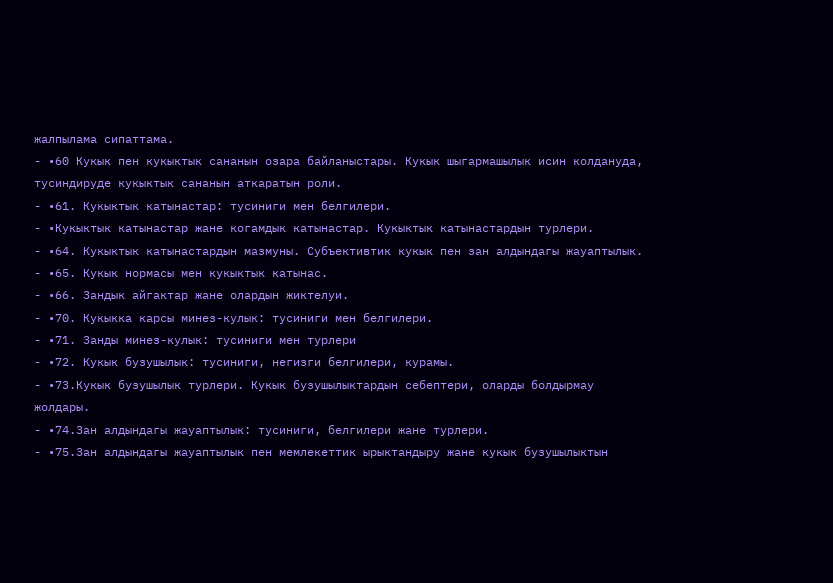жалпылама сипаттама.
- •60 Кукык пен кукыктык сананын озара байланыстары. Кукык шыгармашылык исин колдануда, тусиндируде кукыктык сананын аткаратын роли.
- •61. Кукыктык катынастар: тусиниги мен белгилери.
- •Кукыктык катынастар жане когамдык катынастар. Кукыктык катынастардын турлери.
- •64. Кукыктык катынастардын мазмуны. Субъективтик кукык пен зан алдындагы жауаптылык.
- •65. Кукык нормасы мен кукыктык катынас.
- •66. Зандык айгактар жане олардын жиктелуи.
- •70. Кукыкка карсы минез-кулык: тусиниги мен белгилери.
- •71. Занды минез-кулык: тусиниги мен турлери
- •72. Кукык бузушылык: тусиниги, негизги белгилери, курамы.
- •73.Кукык бузушылык турлери. Кукык бузушылыктардын себептери, оларды болдырмау жолдары.
- •74.Зан алдындагы жауаптылык: тусиниги, белгилери жане турлери.
- •75.Зан алдындагы жауаптылык пен мемлекеттик ырыктандыру жане кукык бузушылыктын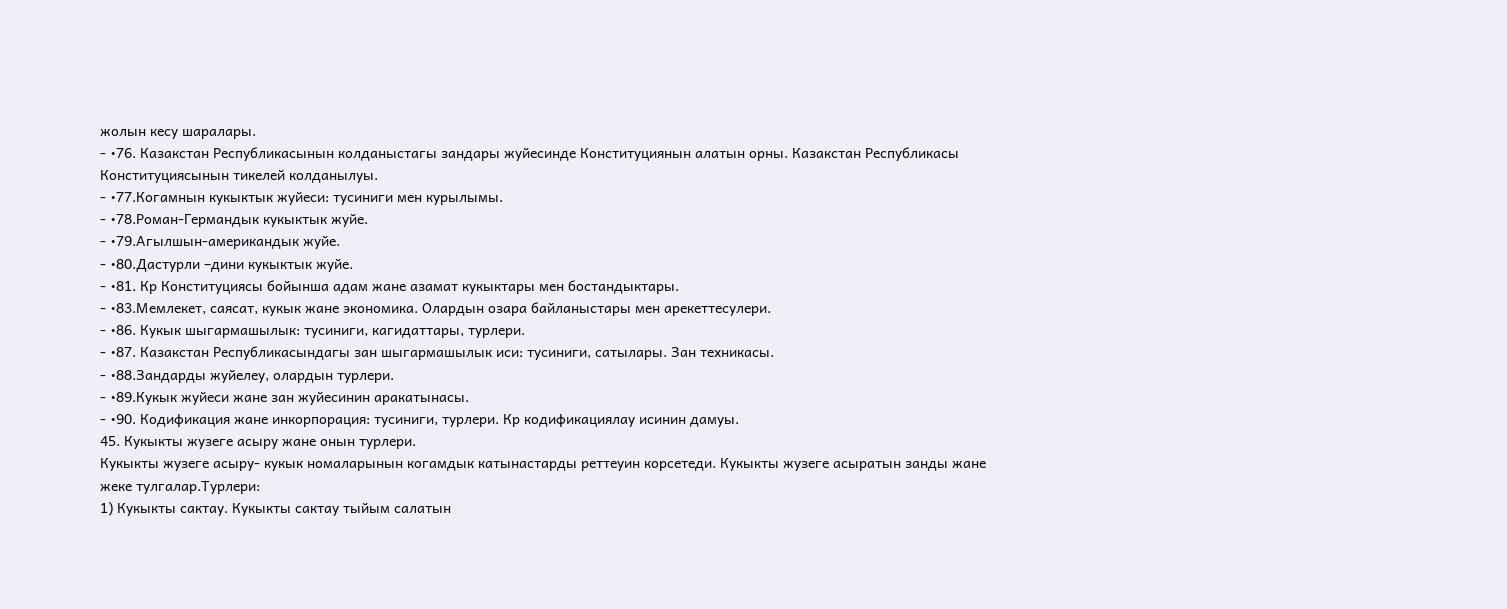жолын кесу шаралары.
- •76. Казакстан Республикасынын колданыстагы зандары жуйесинде Конституциянын алатын орны. Казакстан Республикасы Конституциясынын тикелей колданылуы.
- •77.Когамнын кукыктык жуйеси: тусиниги мен курылымы.
- •78.Роман-Германдык кукыктык жуйе.
- •79.Агылшын-американдык жуйе.
- •80.Дастурли –дини кукыктык жуйе.
- •81. Кр Конституциясы бойынша адам жане азамат кукыктары мен бостандыктары.
- •83.Мемлекет, саясат, кукык жане экономика. Олардын озара байланыстары мен арекеттесулери.
- •86. Кукык шыгармашылык: тусиниги, кагидаттары, турлери.
- •87. Казакстан Республикасындагы зан шыгармашылык иси: тусиниги, сатылары. Зан техникасы.
- •88.Зандарды жуйелеу, олардын турлери.
- •89.Кукык жуйеси жане зан жуйесинин аракатынасы.
- •90. Кодификация жане инкорпорация: тусиниги, турлери. Кр кодификациялау исинин дамуы.
45. Кукыкты жузеге асыру жане онын турлери.
Кукыкты жузеге асыру- кукык номаларынын когамдык катынастарды реттеуин корсетеди. Кукыкты жузеге асыратын занды жане жеке тулгалар.Турлери:
1) Кукыкты сактау. Кукыкты сактау тыйым салатын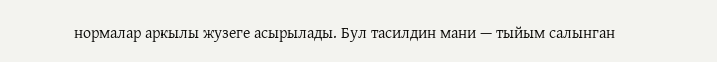нормалар аркылы жузеге асырылады. Бул тасилдин мани — тыйым салынган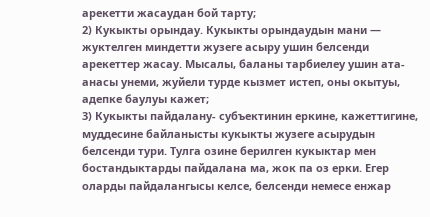арекетти жасаудан бой тарту;
2) Кукыкты орындау. Кукыкты орындаудын мани — жуктелген миндетти жузеге асыру ушин белсенди арекеттер жасау. Мысалы, баланы тарбиелеу ушин ата-анасы унеми, жуйели турде кызмет истеп, оны окытуы, адепке баулуы кажет;
3) Кукыкты пайдалану- субъектинин еркине, кажеттигине, муддесине байланысты кукыкты жузеге асырудын белсенди тури. Тулга озине берилген кукыктар мен бостандыктарды пайдалана ма, жок па оз ерки. Егер оларды пайдалангысы келсе, белсенди немесе енжар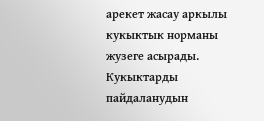арекет жасау аркылы кукыктык норманы жузеге асырады.
Кукыктарды пайдаланудын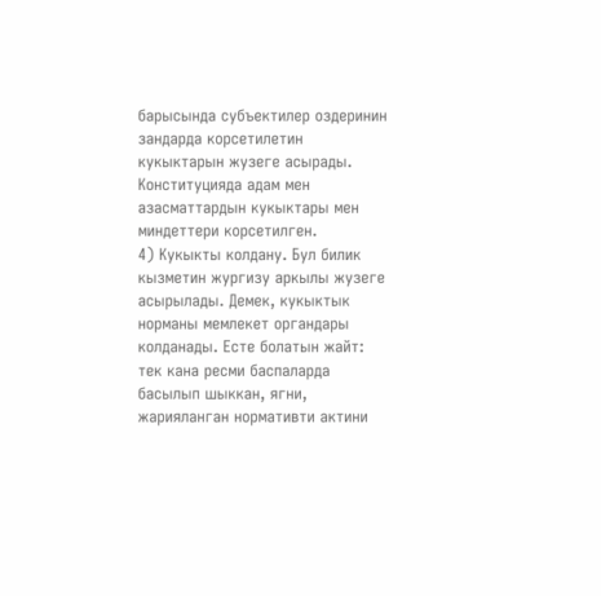барысында субъектилер оздеринин зандарда корсетилетин кукыктарын жузеге асырады. Конституцияда адам мен азасматтардын кукыктары мен миндеттери корсетилген.
4) Кукыкты колдану. Бул билик кызметин жургизу аркылы жузеге асырылады. Демек, кукыктык норманы мемлекет органдары колданады. Есте болатын жайт: тек кана ресми баспаларда басылып шыккан, ягни, жарияланган нормативти актини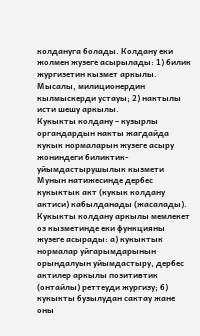колдануга болады. Колдану еки жолмен жузеге асырылады: 1) билик жургизетин кызмет аркылы. Мысалы, милиционердин кылмыскерди устауы; 2) нактылы исти шешу аркылы.
Кукыкты колдану – кузырлы органдардын накты жагдайда кукык нормаларын жузеге асыру жониндеги биликтик-уйымдастырушылык кызмети Мунын натижесинде дербес кукыктык акт (кукык колдану актиси) кабылданады (жасалады).
Кукыкты колдану аркылы мемлекет оз кызметинде еки функцияны жузеге асырады: а) кукыктык нормалар уйгарымдарынын орындалуын уйымдастыру, дербес актилер аркылы позитивтик (онтайлы) реттеуди жургизу; б) кукыкты бузылудан сактау жане оны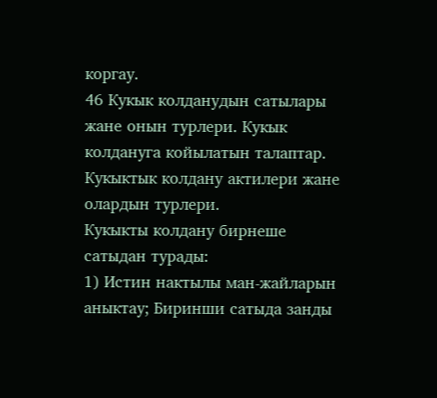коргау.
46 Кукык колданудын сатылары жане онын турлери. Кукык колдануга койылатын талаптар. Кукыктык колдану актилери жане олардын турлери.
Кукыкты колдану бирнеше сатыдан турады:
1) Истин нактылы ман-жайларын аныктау; Биринши сатыда занды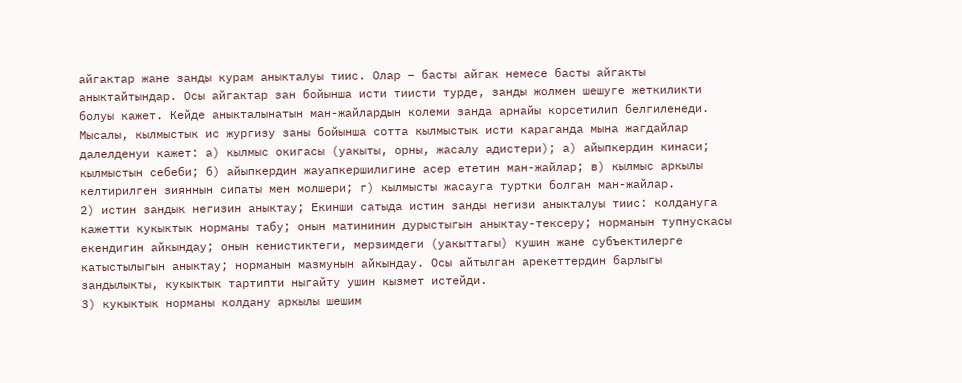айгактар жане занды курам аныкталуы тиис. Олар – басты айгак немесе басты айгакты аныктайтындар. Осы айгактар зан бойынша исти тиисти турде, занды жолмен шешуге жеткиликти болуы кажет. Кейде аныкталынатын ман-жайлардын колеми занда арнайы корсетилип белгиленеди. Мысалы, кылмыстык ис жургизу заны бойынша сотта кылмыстык исти караганда мына жагдайлар далелденуи кажет: а) кылмыс окигасы (уакыты, орны, жасалу адистери); а) айыпкердин кинаси; кылмыстын себеби; б) айыпкердин жауапкершилигине асер ететин ман-жайлар; в) кылмыс аркылы келтирилген зияннын сипаты мен молшери; г) кылмысты жасауга туртки болган ман-жайлар.
2) истин зандык негизин аныктау; Екинши сатыда истин занды негизи аныкталуы тиис: колдануга кажетти кукыктык норманы табу; онын матининин дурыстыгын аныктау-тексеру; норманын тупнускасы екендигин айкындау; онын кенистиктеги, мерзимдеги (уакыттагы) кушин жане субъектилерге катыстылыгын аныктау; норманын мазмунын айкындау. Осы айтылган арекеттердин барлыгы зандылыкты, кукыктык тартипти ныгайту ушин кызмет истейди.
3) кукыктык норманы колдану аркылы шешим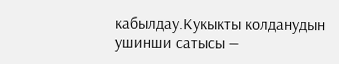кабылдау.Кукыкты колданудын ушинши сатысы —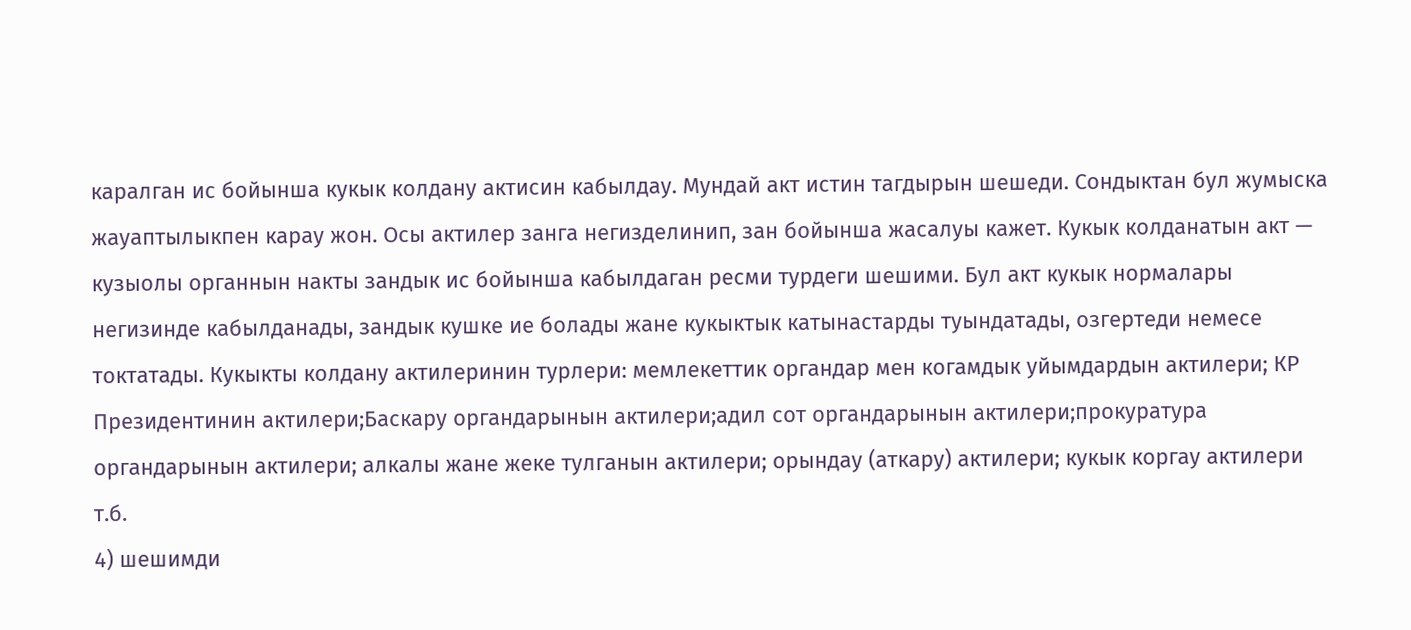каралган ис бойынша кукык колдану актисин кабылдау. Мундай акт истин тагдырын шешеди. Сондыктан бул жумыска жауаптылыкпен карау жон. Осы актилер занга негизделинип, зан бойынша жасалуы кажет. Кукык колданатын акт — кузыолы органнын накты зандык ис бойынша кабылдаган ресми турдеги шешими. Бул акт кукык нормалары негизинде кабылданады, зандык кушке ие болады жане кукыктык катынастарды туындатады, озгертеди немесе токтатады. Кукыкты колдану актилеринин турлери: мемлекеттик органдар мен когамдык уйымдардын актилери; КР Президентинин актилери;Баскару органдарынын актилери;адил сот органдарынын актилери;прокуратура органдарынын актилери; алкалы жане жеке тулганын актилери; орындау (аткару) актилери; кукык коргау актилери т.б.
4) шешимди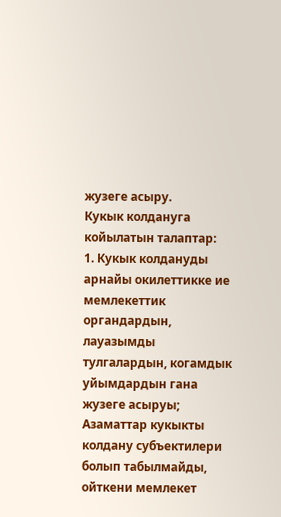жузеге асыру.
Кукык колдануга койылатын талаптар:
1. Кукык колдануды арнайы окилеттикке ие мемлекеттик органдардын, лауазымды тулгалардын, когамдык уйымдардын гана жузеге асыруы;
Азаматтар кукыкты колдану субъектилери болып табылмайды, ойткени мемлекет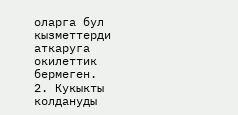оларга бул кызметтерди аткаруга окилеттик бермеген.
2. Кукыкты колдануды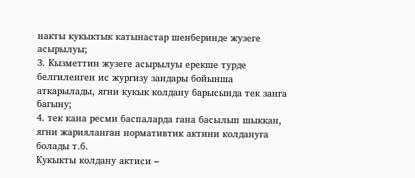накты кукыктык катынастар шенберинде жузеге асырылуы;
3. Кызметтин жузеге асырылуы ерекше турде белгиленген ис жургизу зандары бойынша аткарылады, ягни кукык колдану барысында тек занга багыну;
4. тек кана ресми баспаларда гана басылып шыккан, ягни жарияланган нормативтик актини колдануга болады т.б.
Кукыкты колдану актиси –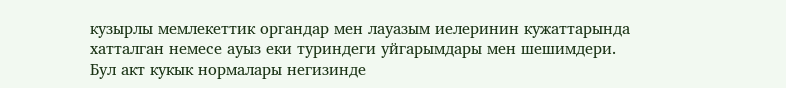кузырлы мемлекеттик органдар мен лауазым иелеринин кужаттарында хатталган немесе ауыз еки туриндеги уйгарымдары мен шешимдери. Бул акт кукык нормалары негизинде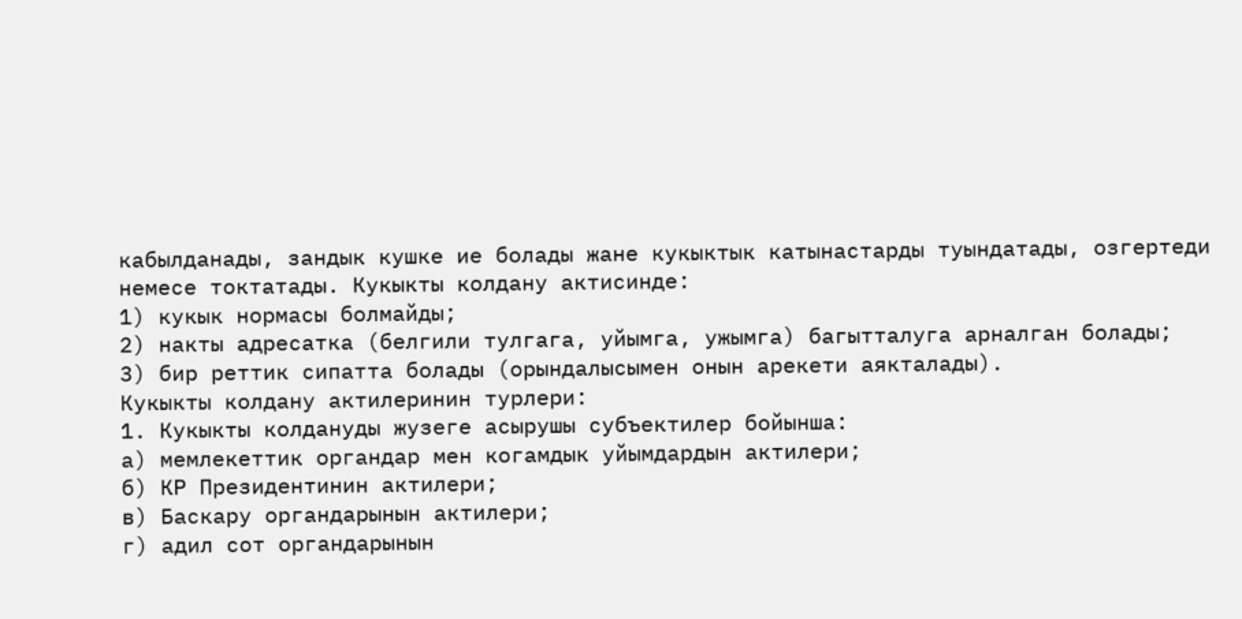кабылданады, зандык кушке ие болады жане кукыктык катынастарды туындатады, озгертеди немесе токтатады. Кукыкты колдану актисинде:
1) кукык нормасы болмайды;
2) накты адресатка (белгили тулгага, уйымга, ужымга) багытталуга арналган болады;
3) бир реттик сипатта болады (орындалысымен онын арекети аякталады).
Кукыкты колдану актилеринин турлери:
1. Кукыкты колдануды жузеге асырушы субъектилер бойынша:
а) мемлекеттик органдар мен когамдык уйымдардын актилери;
б) КР Президентинин актилери;
в) Баскару органдарынын актилери;
г) адил сот органдарынын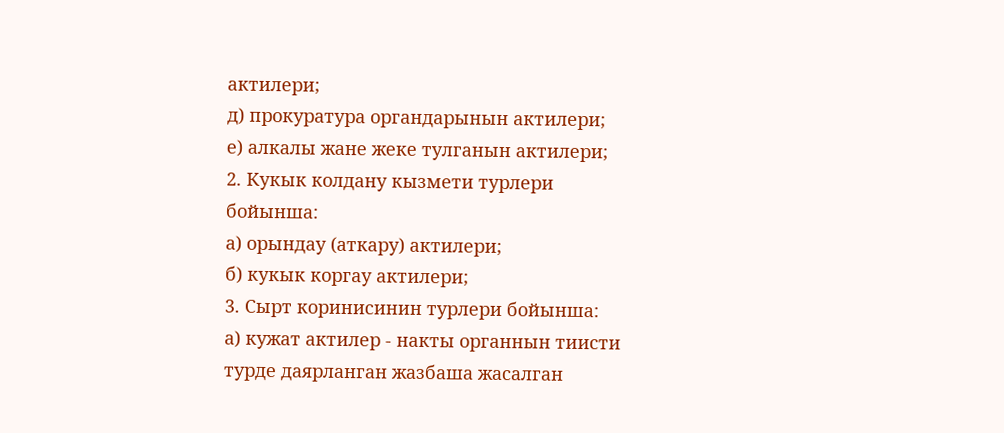актилери;
д) прокуратура органдарынын актилери;
е) алкалы жане жеке тулганын актилери;
2. Кукык колдану кызмети турлери бойынша:
а) орындау (аткару) актилери;
б) кукык коргау актилери;
3. Сырт коринисинин турлери бойынша:
а) кужат актилер - накты органнын тиисти турде даярланган жазбаша жасалган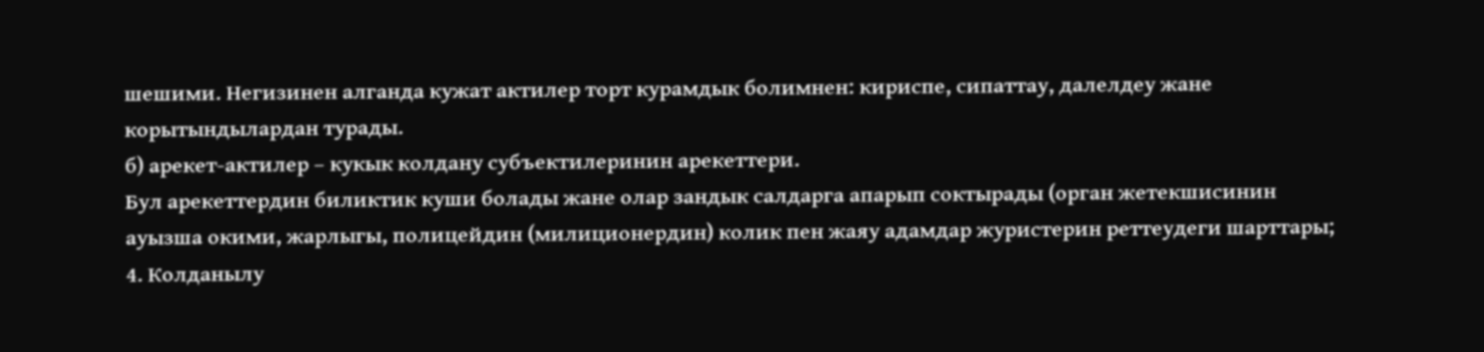шешими. Негизинен алганда кужат актилер торт курамдык болимнен: кириспе, сипаттау, далелдеу жане корытындылардан турады.
б) арекет-актилер – кукык колдану субъектилеринин арекеттери.
Бул арекеттердин биликтик куши болады жане олар зандык салдарга апарып соктырады (орган жетекшисинин ауызша окими, жарлыгы, полицейдин (милиционердин) колик пен жаяу адамдар журистерин реттеудеги шарттары;
4. Колданылу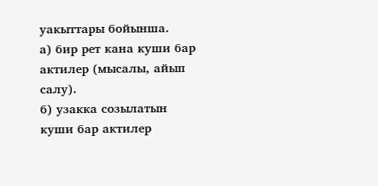уакыттары бойынша.
а) бир рет кана куши бар актилер (мысалы, айып салу).
б) узакка созылатын куши бар актилер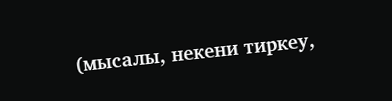(мысалы, некени тиркеу,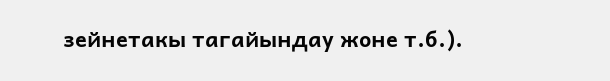зейнетакы тагайындау жоне т.б.).